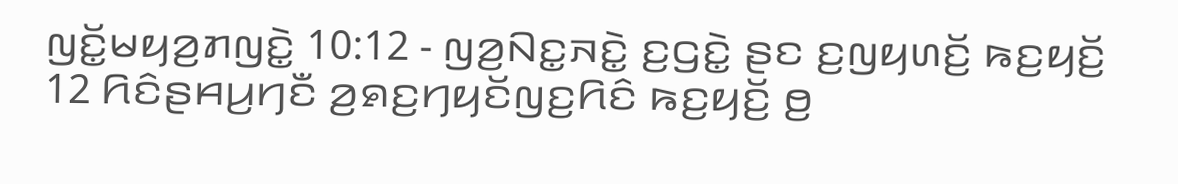ꤜꤢꤩ꤭ꤗꤟꤤ꤬ꤊꤜꤢꤧ꤭ 10:12 - ꤜꤤ꤬ꤡꤢ꤭ꤏꤢꤧ꤭ ꤢ꤬ꤞꤢꤧ꤭ ꤔꤢ ꤢ꤬ꤜꤟꤛꤢꤩ꤬ ꤒꤢ꤬ꤟꤢꤩ꤬
12 ꤖꤢꤨꤔꤌꤣ꤬ꤚꤢꤪ ꤤ꤬ꤎꤢ꤬ꤚꤟꤢꤩꤜꤢ꤬ꤖꤢꤨ ꤒꤢ꤬ꤟꤢꤩ꤬ ꤥ꤬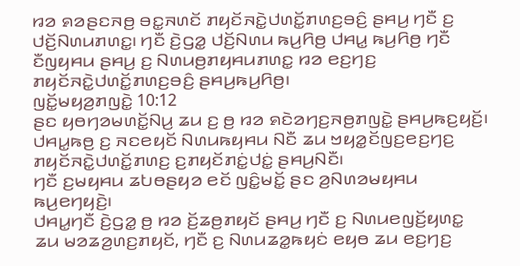ꤙꤤ ꤎꤤꤔꤢꤏꤥ꤬ ꤋꤢ꤭ꤏꤛꤢꤩ ꤊꤟꤢꤩꤏꤢꤧ꤭ꤓꤛꤢꤩ꤭ꤊꤛꤢ꤬ꤋꤢꤨ꤬ ꤔꤌꤣ꤬ ꤚꤢꤪ ꤢ꤬ ꤓꤢꤩ꤬ꤡꤛꤣꤊꤛꤢ꤭꤯ ꤚꤢꤪ ꤢꤧ꤬ꤞꤤ꤭ ꤓꤢꤩ꤬ꤡꤛꤣ ꤒꤣ꤬ꤖꤥ꤬ ꤓꤌꤣ꤭ ꤒꤣ꤬ꤖꤥ꤬ ꤚꤢꤪ ꤢꤪꤜꤟꤌꤣ ꤔꤌꤣ꤬ ꤢ꤬ ꤡꤛꤣꤥ꤬ꤊꤟꤌꤣꤊꤛꤢ꤭ ꤙꤤ ꤕꤢ꤬ꤚꤢ꤬ ꤊꤟꤢꤩꤏꤢꤧ꤭ꤓꤛꤢꤩ꤭ꤊꤛꤢ꤬ꤋꤢꤨ꤬ ꤔꤌꤣ꤬ꤒꤣ꤬ꤖꤥ꤬꤯
ꤜꤢꤩ꤭ꤗꤟꤤ꤬ꤊꤜꤢꤧ꤭ 10:12
ꤔꤢ ꤟꤥꤚꤤꤗꤛꤢꤩ꤭ꤡꤣ꤬ ꤘꤣ ꤢ꤬ ꤥ꤬ ꤙꤤ ꤎꤢꤧꤤꤚꤢ꤬ꤏꤥ꤬ꤊꤜꤢꤧ꤭ ꤔꤌꤣ꤬ꤒꤢ꤬ꤟꤢꤩ꤬꤯ ꤓꤌꤣ꤭ꤒꤥ꤬ ꤢ꤬ ꤏꤢꤕꤟꤢꤩ ꤡꤛꤣꤒꤟꤌꤣ ꤡꤢꤪ ꤘꤣ ꤠꤟꤤ꤭ꤢꤩꤜꤢ꤬ꤕꤢ꤬ꤚꤢ꤬ ꤊꤟꤢꤩꤏꤢꤧ꤭ꤓꤛꤢꤩ꤭ꤊꤛꤢ꤬ ꤢ꤬ꤊꤟꤢꤩꤊꤢꤦ꤭ꤓꤢꤦ꤭ ꤔꤌꤣ꤬ꤡꤢꤪ꤯
ꤚꤢꤪ ꤢ꤬ꤗꤟꤌꤣ ꤘꤝꤥꤔꤟꤤ ꤕꤢꤩ ꤜꤢꤨ꤭ꤗꤢꤩ꤭ ꤔꤢ ꤤ꤬ꤡꤛꤤꤗꤟꤌꤣ ꤒꤣ꤬ꤕꤚꤟꤢꤧ꤬꤯
ꤓꤌꤣ꤭ꤚꤢꤪ ꤢꤧ꤬ꤞꤤ꤭ ꤥ꤬ ꤙꤤ ꤢꤩ꤬ꤘꤥ꤬ꤊꤟꤢꤩ ꤔꤌꤣ꤬ ꤚꤢꤪ ꤢ꤬ ꤡꤛꤣꤕꤜꤢꤩ꤬ꤟꤛꤢ꤭ ꤘꤣ ꤗꤤꤘꤤ꤬ꤛꤢ꤬ꤊꤟꤢꤩ, ꤚꤢꤪ ꤢ꤬ ꤡꤛꤣꤘꤤ꤭ꤒꤟꤢꤦ ꤕꤟꤥ ꤘꤣ ꤕꤢ꤬ꤚꤢ꤬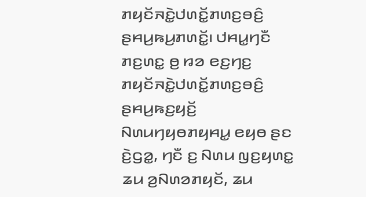ꤊꤟꤢꤩꤏꤢꤧ꤭ꤓꤛꤢꤩ꤭ꤊꤛꤢ꤬ꤋꤢꤨ꤬ ꤔꤌꤣ꤬ꤒꤣ꤬ꤊꤛꤢꤩ꤭꤯ ꤓꤌꤣ꤭ꤚꤢꤪ ꤊꤢ꤬ꤛꤢ꤭ ꤥ꤬ ꤙꤤ ꤕꤢ꤬ꤚꤢ꤬ ꤊꤟꤢꤩꤏꤢꤧ꤭ꤓꤛꤢꤩ꤭ꤊꤛꤢ꤬ꤋꤢꤨ꤬ ꤔꤌꤣ꤬ꤒꤢ꤬ꤟꤢꤩ꤬ ꤡꤛꤣꤚꤟꤥꤊꤟꤌꤣ꤭ ꤕꤟꤥ ꤔꤢ ꤢꤧ꤬ꤞꤤ꤭, ꤚꤢꤪ ꤢ꤬ ꤡꤛꤣ ꤜꤢ꤬ꤟꤛꤢ꤭ ꤘꤣ ꤤ꤬ꤡꤛꤤꤊꤟꤢꤩ, ꤘꤣ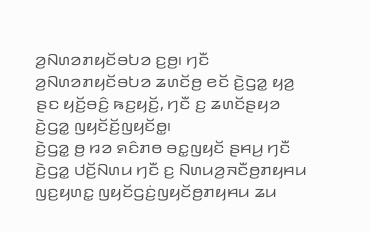ꤤ꤬ꤡꤛꤤꤊꤟꤢꤩꤋꤝꤤ ꤢ꤬ꤥ꤬꤯ ꤚꤢꤪ ꤤ꤬ꤡꤛꤤꤊꤟꤢꤩꤋꤝꤤ ꤘꤛꤢꤩꤥ꤬ ꤕꤢꤩ ꤢꤧ꤬ꤞꤤ꤭ ꤟꤤ꤬ ꤔꤢ ꤟꤢꤩ꤬ꤋꤢꤨ꤬ ꤒꤢ꤬ꤟꤢꤩ꤬, ꤚꤢꤪ ꤢ꤬ ꤘꤛꤢꤩꤔꤟꤤ ꤢꤧ꤬ꤞꤤ꤭ ꤜꤟꤢꤩꤢꤩ꤬ꤜꤟꤢꤩꤥ꤭꤯
ꤢꤧ꤬ꤞꤤ꤭ ꤥ꤬ ꤙꤤ ꤎꤢꤨꤊꤥ ꤋꤢ꤭ꤜꤟꤢꤩ ꤔꤌꤣ꤬ ꤚꤢꤪ ꤢꤧ꤬ꤞꤤ꤭ ꤓꤢꤩ꤬ꤡꤛꤣ ꤚꤢꤪ ꤢ꤬ ꤡꤛꤣꤤ꤬ꤏꤢꤪꤥ꤬ꤊꤟꤌꤣ ꤜꤢ꤬ꤟꤛꤢ꤭ ꤜꤟꤢꤩꤞꤢꤦ꤬ꤜꤟꤢꤩꤥ꤬ꤊꤟꤌꤣ ꤘꤣ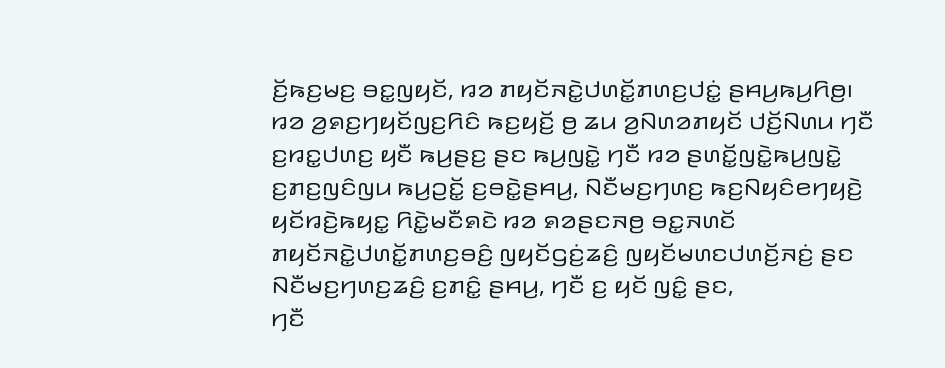ꤢꤩ꤬ꤒꤢ꤬ꤗꤢ꤬ ꤋꤢ꤭ꤜꤟꤢꤩ, ꤙꤤ ꤊꤟꤢꤩꤏꤢꤧ꤭ꤓꤛꤢꤩ꤭ꤊꤛꤢ꤬ꤓꤢꤦ꤭ ꤔꤌꤣ꤬ꤒꤣ꤬ꤖꤥ꤬꤯
ꤙꤤ ꤤ꤬ꤎꤢ꤬ꤚꤟꤢꤩꤜꤢ꤬ꤖꤢꤨ ꤒꤢ꤬ꤟꤢꤩ꤬ ꤥ꤬ ꤘꤣ ꤤ꤬ꤡꤛꤤꤊꤟꤢꤩ ꤓꤢꤩ꤬ꤡꤛꤣ ꤚꤢꤪ ꤢ꤬ꤙꤢ꤭ꤓꤛꤢ꤬ ꤟꤢꤪ ꤒꤣ꤬ꤔꤢ꤬ ꤔꤢ ꤒꤣ꤬ꤜꤢꤧ꤭ ꤚꤢꤪ ꤙꤤ ꤔꤛꤢꤩ꤭ꤜꤢꤧ꤭ꤒꤣ꤬ꤜꤢꤧ꤭ ꤢ꤬ꤊꤢ꤬ꤜꤢꤨꤜꤣ ꤒꤣ꤬ꤑꤢꤩ꤭ ꤢ꤬ꤋꤢꤧ꤭ꤔꤌꤣ꤬, ꤡꤢꤪꤗꤢ꤬ꤚꤛꤢ꤬ ꤒꤢ꤬ꤡꤟꤢꤨꤕꤚꤟꤢꤧ꤬ ꤟꤢꤩꤙꤢꤧ꤬ꤒꤟꤢ꤭ ꤖꤢꤧ꤭ꤗꤢꤪꤎꤢꤧ ꤙꤤ ꤎꤤꤔꤢꤏꤥ꤬ ꤋꤢ꤭ꤏꤛꤢꤩ ꤊꤟꤢꤩꤏꤢꤧ꤭ꤓꤛꤢꤩ꤭ꤊꤛꤢ꤬ꤋꤢꤨ꤬ ꤜꤟꤢꤩꤞꤢꤦ꤬ꤘꤢꤨ꤬ ꤜꤟꤢꤩꤗꤛꤢꤓꤛꤢꤩ꤬ꤏꤢꤦ꤬ ꤔꤢ ꤡꤢꤪꤗꤢ꤬ꤚꤛꤢ꤬ꤘꤢꤨ꤬ ꤢ꤬ꤊꤢꤨ꤭ ꤔꤌꤣ꤬, ꤚꤢꤪ ꤢ꤬ ꤟꤢꤩ ꤜꤢꤨ꤭ ꤔꤢ,
ꤚꤢꤪ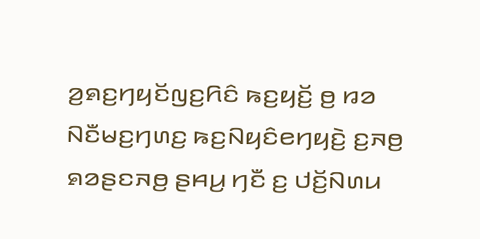ꤤ꤬ꤎꤢ꤬ꤚꤟꤢꤩꤜꤢ꤬ꤖꤢꤨ ꤒꤢ꤬ꤟꤢꤩ꤬ ꤥ꤬ ꤙꤤ ꤡꤢꤪꤗꤢ꤬ꤚꤛꤢ꤬ ꤒꤢ꤬ꤡꤟꤢꤨꤕꤚꤟꤢꤧ꤬ ꤢ꤬ꤏꤥ꤬ ꤎꤤꤔꤢꤏꤥ꤬ ꤔꤌꤣ꤬ ꤚꤢꤪ ꤢ꤬ ꤓꤢꤩ꤬ꤡꤛꤣ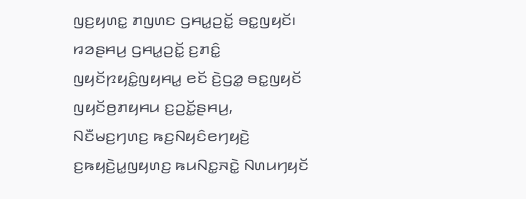ꤜꤢ꤬ꤟꤛꤢ꤭ ꤊꤜꤛꤢ ꤞꤌꤣ꤭ꤑꤢꤩ꤭ ꤋꤢ꤭ꤜꤟꤢꤩ꤯ ꤙꤤꤔꤌꤣ꤬ ꤞꤌꤣ꤭ꤑꤢꤩ꤭ ꤢ꤬ꤊꤢꤨ꤭ ꤜꤟꤢꤩꤐꤟꤢꤨ꤭ꤜꤟꤌꤣ꤭ ꤕꤢꤩ ꤢꤧ꤬ꤞꤤ꤭ ꤋꤢ꤭ꤜꤟꤢꤩ ꤜꤟꤢꤩꤥ꤬ꤊꤟꤌꤣ ꤢ꤬ꤑꤢꤩ꤭ꤔꤌꤣ꤬, ꤡꤢꤪꤗꤢ꤬ꤚꤛꤢ꤬ ꤒꤢ꤬ꤡꤟꤢꤨꤕꤚꤟꤢꤧ꤬ ꤢ꤬ꤒꤟꤢꤧ꤬ꤣ꤭ꤜꤟꤛꤢ꤬ ꤒꤣꤡꤢ꤭ꤏꤢꤧ꤭ ꤡꤛꤣꤚꤟꤢꤩ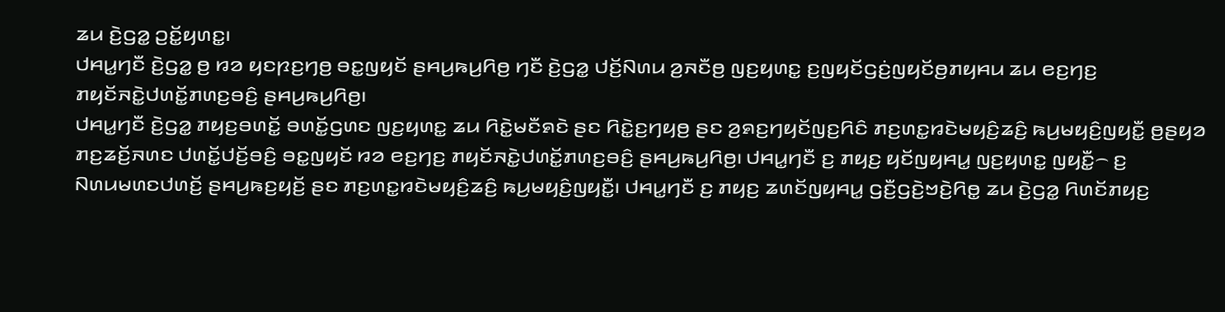ꤘꤣ ꤢꤧ꤬ꤞꤤ꤭ ꤑꤢꤩ꤭ꤟꤛꤢ꤭꤯
ꤓꤌꤣ꤭ꤚꤢꤪ ꤢꤧ꤬ꤞꤤ꤭ ꤥ꤬ ꤙꤤ ꤟꤢꤐꤢ꤬ꤚꤥ꤬ ꤋꤢ꤭ꤜꤟꤢꤩ ꤔꤌꤣ꤬ꤒꤣ꤬ꤖꤥ꤬ ꤚꤢꤪ ꤢꤧ꤬ꤞꤤ꤭ ꤓꤢꤩ꤬ꤡꤛꤣ ꤤ꤬ꤏꤢꤪꤥ꤬ ꤜꤢ꤬ꤟꤛꤢ꤭ ꤢ꤬ꤜꤟꤢꤩꤞꤢꤦ꤬ꤜꤟꤢꤩꤥ꤬ꤊꤟꤌꤣ ꤘꤣ ꤕꤢ꤬ꤚꤢ꤬ ꤊꤟꤢꤩꤏꤢꤧ꤭ꤓꤛꤢꤩ꤭ꤊꤛꤢ꤬ꤋꤢꤨ꤬ ꤔꤌꤣ꤬ꤒꤣ꤬ꤖꤥ꤬꤯
ꤓꤌꤣ꤭ꤚꤢꤪ ꤢꤧ꤬ꤞꤤ꤭ ꤊꤟꤢ꤬ꤋꤛꤢꤩ꤭ ꤋꤛꤢꤩ꤭ꤞꤛꤢ ꤜꤢ꤬ꤟꤛꤢ꤭ ꤘꤣ ꤖꤢꤧ꤭ꤗꤢꤪꤎꤢꤧ ꤔꤢ ꤖꤢꤧ꤭ꤢ꤬ꤚꤟꤥ꤬ ꤔꤢ ꤤ꤬ꤎꤢ꤬ꤚꤟꤢꤩꤜꤢ꤬ꤖꤢꤨ ꤊꤢ꤬ꤛꤢ꤭ꤙꤢꤧꤗꤟꤢꤨ꤬ꤘꤢꤨ꤬ ꤒꤣ꤬ꤗꤟꤢꤨ꤬ꤜꤟꤢꤪ꤭ ꤥ꤬ꤔꤟꤤ ꤊꤢ꤬ꤘꤢꤩ꤬ꤏꤛꤢ ꤓꤛꤢꤩ꤭ꤓꤢꤩ꤬ꤋꤢꤨ꤬ ꤋꤢ꤭ꤜꤟꤢꤩ ꤙꤤ ꤕꤢ꤬ꤚꤢ꤬ ꤊꤟꤢꤩꤏꤢꤧ꤭ꤓꤛꤢꤩ꤭ꤊꤛꤢ꤬ꤋꤢꤨ꤬ ꤔꤌꤣ꤬ꤒꤣ꤬ꤖꤥ꤬꤯ ꤓꤌꤣ꤭ꤚꤢꤪ ꤢ꤬ ꤊꤟꤢ꤬ ꤟꤢꤩꤜꤟꤌꤣ꤭ ꤜꤢ꤬ꤟꤛꤢ꤭ ꤜꤟꤢꤪ꤭꤮ ꤢ꤬ ꤡꤛꤣꤗꤛꤢꤓꤛꤢꤩ꤬ ꤔꤌꤣ꤬ꤒꤢ꤬ꤟꤢꤩ꤬ ꤔꤢ ꤊꤢ꤬ꤛꤢ꤭ꤙꤢꤧꤗꤟꤢꤨ꤬ꤘꤢꤨ꤬ ꤒꤣ꤬ꤗꤟꤢꤨ꤬ꤜꤟꤢꤪ꤭꤯ ꤓꤌꤣ꤭ꤚꤢꤪ ꤢ꤬ ꤊꤟꤢ꤬ ꤘꤛꤢꤩꤜꤟꤌꤣ꤭ ꤞꤢꤪ꤬ꤞꤢꤧ꤬ꤠꤢꤧ꤬ꤖꤥ꤭ ꤘꤣ ꤢꤧ꤬ꤞꤤ꤭ ꤖꤛꤢꤩꤊꤟꤢ꤬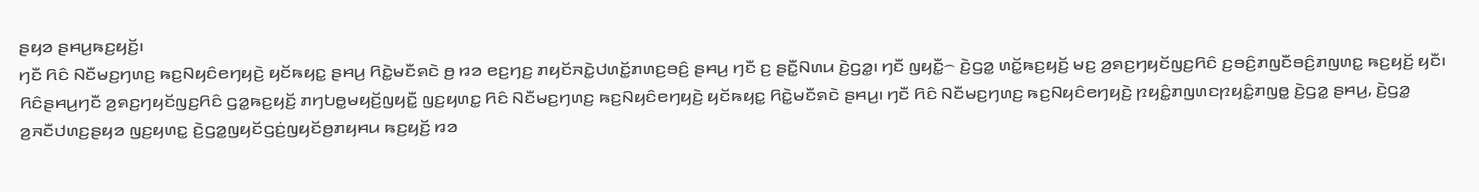ꤔꤟꤤ ꤔꤌꤣ꤬ꤒꤢ꤬ꤟꤢꤩ꤬꤯
ꤚꤢꤪ ꤖꤢꤨ ꤡꤢꤪꤗꤢ꤬ꤚꤛꤢ꤬ ꤒꤢ꤬ꤡꤟꤢꤨꤕꤚꤟꤢꤧ꤬ ꤟꤢꤩꤒꤟꤢ꤭ ꤔꤌꤣ꤬ ꤖꤢꤧ꤭ꤗꤢꤪꤎꤢꤧ ꤥ꤬ ꤙꤤ ꤕꤢ꤬ꤚꤢ꤬ ꤊꤟꤢꤩꤏꤢꤧ꤭ꤓꤛꤢꤩ꤭ꤊꤛꤢ꤬ꤋꤢꤨ꤬ ꤔꤌꤣ꤬ ꤚꤢꤪ ꤢ꤬ ꤔꤢꤪ꤭ꤡꤛꤣ ꤢꤧ꤬ꤞꤤ꤭꤯ ꤚꤢꤪ ꤜꤟꤢꤪ꤭꤮ ꤢꤧ꤬ꤞꤤ꤭ ꤛꤢꤩ꤭ꤒꤢ꤬ꤟꤢꤩ꤬ ꤗꤢ꤬ ꤤ꤬ꤎꤢ꤬ꤚꤟꤢꤩꤜꤢ꤬ꤖꤢꤨ ꤢ꤬ꤋꤢꤨ꤬ꤊꤜꤢꤪꤋꤢꤨ꤬ꤊꤜꤛꤢ꤭ ꤒꤢ꤬ꤟꤢꤩ꤬ ꤟꤢꤪ꤯
ꤖꤢꤨꤔꤌꤣ꤬ꤚꤢꤪ ꤤ꤬ꤎꤢ꤬ꤚꤟꤢꤩꤜꤢ꤬ꤖꤢꤨ ꤞꤤ꤭ꤒꤢ꤬ꤟꤢꤩ꤬ ꤊꤚꤝꤥ꤭ꤗꤟꤢꤩ꤬ꤜꤟꤢꤪ꤭ ꤜꤢ꤬ꤟꤛꤢ꤭ ꤖꤢꤨ ꤡꤢꤪꤗꤢ꤬ꤚꤛꤢ꤬ ꤒꤢ꤬ꤡꤟꤢꤨꤕꤚꤟꤢꤧ꤬ ꤟꤢꤩꤒꤟꤢ꤭ ꤖꤢꤧ꤭ꤗꤢꤪꤎꤢꤧ ꤔꤌꤣ꤬꤯ ꤚꤢꤪ ꤖꤢꤨ ꤡꤢꤪꤗꤢ꤬ꤚꤛꤢ꤬ ꤒꤢ꤬ꤡꤟꤢꤨꤕꤚꤟꤢꤧ꤬ ꤐꤟꤢꤨ꤭ꤊꤜꤛꤢꤐꤟꤢꤨ꤭ꤊꤜꤥ꤭ ꤢꤧ꤬ꤞꤤ꤭ ꤔꤌꤣ꤬, ꤢꤧ꤬ꤞꤤ꤭ ꤤ꤬ꤏꤢꤪꤓꤛꤢ꤬ꤔꤟꤤ ꤜꤢ꤬ꤟꤛꤢ꤭ ꤢꤧ꤬ꤞꤤ꤭ꤜꤟꤢꤩꤞꤢꤦ꤬ꤜꤟꤢꤩꤥ꤬ꤊꤟꤌꤣ ꤒꤢ꤬ꤟꤢꤩ꤬ ꤙꤤ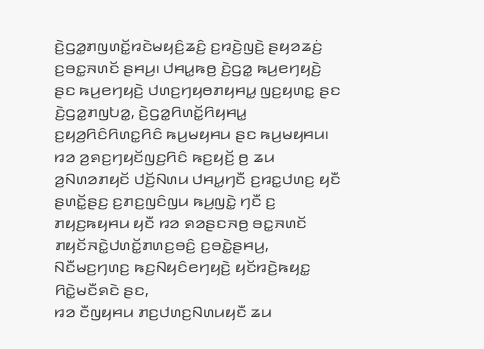ꤢꤧ꤬ꤞꤤ꤭ꤊꤜꤛꤢꤩ꤭ꤙꤢꤧꤗꤟꤢꤨ꤬ꤘꤢꤨ꤬ ꤢ꤬ꤙꤢꤧ꤬ꤜꤢꤧ꤬ ꤔꤟꤤꤘꤢꤦ꤬ ꤢ꤬ꤋꤢ꤭ꤏꤛꤢꤩ ꤔꤌꤣ꤬꤯ ꤓꤌꤣ꤭ꤒꤥ꤬ ꤢꤧ꤬ꤞꤤ꤭ ꤒꤣ꤬ꤕꤚꤟꤢꤧ꤬ ꤔꤢ ꤒꤣ꤬ꤕꤚꤟꤢꤧ꤬ ꤓꤛꤢ꤬ꤚꤟꤥꤊꤟꤌꤣ꤭ ꤜꤢ꤬ꤟꤛꤢ꤭ ꤔꤢ ꤢꤧ꤬ꤞꤤ꤭ꤊꤜꤝꤤ꤭, ꤢꤧ꤬ꤞꤤ꤭ꤖꤛꤢꤩ꤭ꤖꤟꤌꤣ꤭ ꤢ꤬ꤟꤤ꤬ꤖꤢꤨꤖꤛꤢ꤭ꤖꤢꤨ ꤒꤣ꤬ꤗꤟꤌꤣ ꤔꤢ ꤒꤣ꤬ꤗꤟꤌꤣ꤯
ꤙꤤ ꤤ꤬ꤎꤢ꤬ꤚꤟꤢꤩꤜꤢ꤬ꤖꤢꤨ ꤒꤢ꤬ꤟꤢꤩ꤬ ꤥ꤬ ꤘꤣ ꤤ꤬ꤡꤛꤤꤊꤟꤢꤩ ꤓꤢꤩ꤬ꤡꤛꤣ ꤓꤌꤣ꤭ꤚꤢꤪ ꤢ꤬ꤙꤢ꤭ꤓꤛꤢ꤬ ꤟꤢꤪ ꤔꤛꤢꤩ꤭ꤔꤢ꤬ ꤢ꤬ꤊꤢ꤬ꤜꤢꤨꤜꤣ ꤒꤣ꤬ꤜꤢꤧ꤭ ꤚꤢꤪ ꤢ꤬ ꤊꤟꤢ꤬ꤒꤟꤌꤣ ꤟꤢꤪ ꤙꤤ ꤎꤤꤔꤢꤏꤥ꤬ ꤋꤢ꤭ꤏꤛꤢꤩ ꤊꤟꤢꤩꤏꤢꤧ꤭ꤓꤛꤢꤩ꤭ꤊꤛꤢ꤬ꤋꤢꤨ꤬ ꤢ꤬ꤋꤢꤧ꤭ꤔꤌꤣ꤬, ꤡꤢꤪꤗꤢ꤬ꤚꤛꤢ꤬ ꤒꤢ꤬ꤡꤟꤢꤨꤕꤚꤟꤢꤧ꤬ ꤟꤢꤩꤙꤢꤧ꤬ꤒꤟꤢ꤭ ꤖꤢꤧ꤭ꤗꤢꤪꤎꤢꤧ ꤔꤢ,
ꤙꤤ ꤢꤪꤜꤟꤌꤣ ꤊꤢ꤬ꤓꤛꤢ꤬ꤡꤛꤣꤟꤢꤪ ꤘꤣ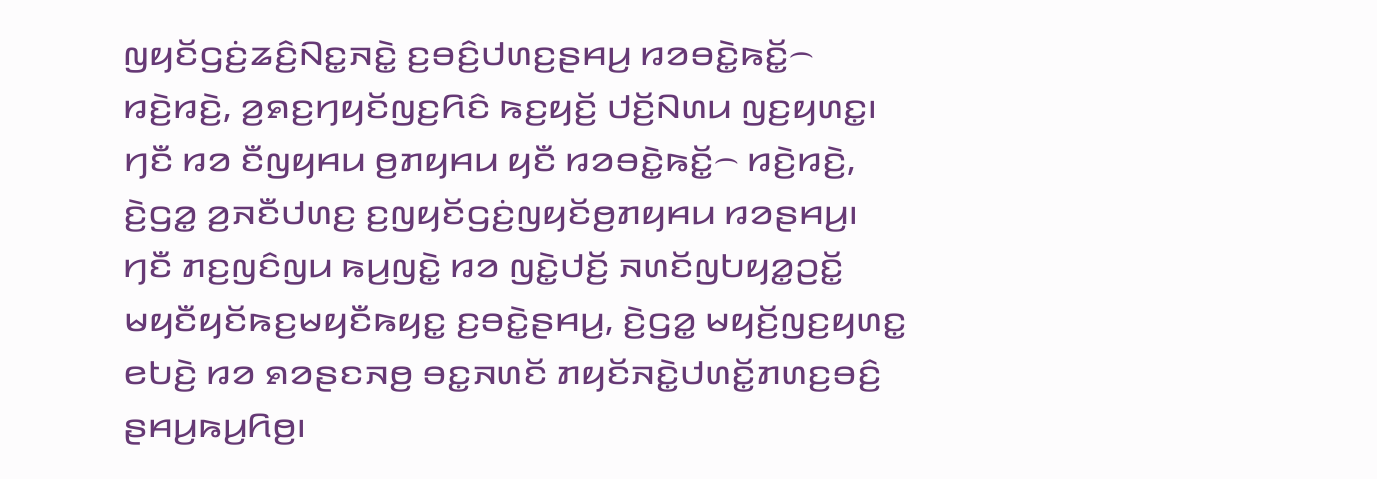ꤜꤟꤢꤩꤞꤢꤦ꤬ꤘꤢꤨ꤬ꤡꤢ꤭ꤏꤢꤧ꤭ ꤢ꤬ꤋꤢꤨ꤬ꤓꤛꤢ꤬ꤔꤌꤣ꤬ ꤙꤤꤋꤢꤧ꤭ꤒꤢꤩ꤭꤮ ꤙꤢꤧ꤬ꤙꤢꤧ꤬, ꤤ꤬ꤎꤢ꤬ꤚꤟꤢꤩꤜꤢ꤬ꤖꤢꤨ ꤒꤢ꤬ꤟꤢꤩ꤬ ꤓꤢꤩ꤬ꤡꤛꤣ ꤜꤢ꤬ꤟꤛꤢ꤭꤯ ꤚꤢꤪ ꤙꤤ ꤢꤪꤜꤟꤌꤣ ꤥ꤬ꤊꤟꤌꤣ ꤟꤢꤪ ꤙꤤꤋꤢꤧ꤭ꤒꤢꤩ꤭꤮ ꤙꤢꤧ꤬ꤙꤢꤧ꤬, ꤢꤧ꤬ꤞꤤ꤭ ꤤ꤬ꤏꤢꤪꤓꤛꤢ꤬ ꤢ꤬ꤜꤟꤢꤩꤞꤢꤦ꤬ꤜꤟꤢꤩꤥ꤬ꤊꤟꤌꤣ ꤙꤤꤔꤌꤣ꤬꤯
ꤚꤢꤪ ꤊꤢ꤬ꤜꤢꤨꤜꤣ ꤒꤣ꤬ꤜꤢꤧ꤭ ꤙꤤ ꤜꤢꤧ꤭ꤓꤢꤩ꤬ ꤏꤛꤢꤩꤜꤝꤟꤤ꤭ꤑꤢꤩ꤭ ꤗꤟꤢꤪꤟꤢꤩꤒꤢ꤬ꤗꤟꤢꤪꤒꤟꤢ꤭ ꤢ꤬ꤋꤢꤧ꤭ꤔꤌꤣ꤬, ꤢꤧ꤬ꤞꤤ꤭ ꤗꤟꤢꤩ꤬ꤜꤢ꤬ꤟꤛꤢ꤭ ꤕꤝꤢꤧ꤬ ꤙꤤ ꤎꤤꤔꤢꤏꤥ꤬ ꤋꤢ꤭ꤏꤛꤢꤩ ꤊꤟꤢꤩꤏꤢꤧ꤭ꤓꤛꤢꤩ꤭ꤊꤛꤢ꤬ꤋꤢꤨ꤬ ꤔꤌꤣ꤬ꤒꤣ꤬ꤖꤥ꤬꤯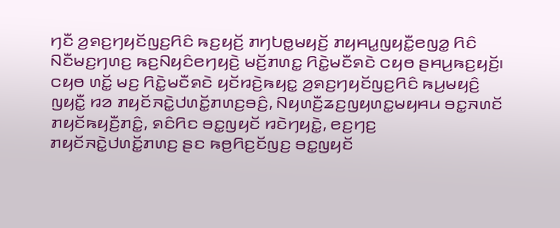ꤚꤢꤪ ꤤ꤬ꤎꤢ꤬ꤚꤟꤢꤩꤜꤢ꤬ꤖꤢꤨ ꤒꤢ꤬ꤟꤢꤩ꤬ ꤊꤚꤝꤥ꤭ꤗꤟꤢꤩ꤬ ꤊꤟꤌꤣ꤭ꤜꤟꤢꤪ꤭ꤕꤜꤤ꤭ ꤖꤢꤨ ꤡꤢꤪꤗꤢ꤬ꤚꤛꤢ꤬ ꤒꤢ꤬ꤡꤟꤢꤨꤕꤚꤟꤢꤧ꤬ ꤗꤢꤩ꤬ꤊꤛꤢ꤭ ꤖꤢꤧ꤭ꤗꤢꤪꤎꤢꤧ ꤍꤟꤥ ꤔꤌꤣ꤬ꤒꤢ꤬ꤟꤢꤩ꤬꤯
ꤍꤟꤥ ꤛꤢꤩ꤭ ꤗꤢ꤬ ꤖꤢꤧ꤭ꤗꤢꤪꤎꤢꤧ ꤟꤢꤩꤙꤢꤧ꤬ꤒꤟꤢ꤭ ꤤ꤬ꤎꤢ꤬ꤚꤟꤢꤩꤜꤢ꤬ꤖꤢꤨ ꤒꤣ꤬ꤗꤟꤢꤨ꤬ ꤜꤟꤢꤪ꤭ ꤙꤤ ꤊꤟꤢꤩꤏꤢꤧ꤭ꤓꤛꤢꤩ꤭ꤊꤛꤢ꤬ꤋꤢꤨ꤬, ꤡꤟꤛꤢꤪ꤬ꤘꤢ꤬ꤜꤟꤛꤢ꤭ꤗꤟꤌꤣ ꤋꤢ꤭ꤏꤛꤢꤩ ꤊꤟꤢꤩꤒꤟꤢꤪ꤬ꤊꤢꤨ꤭, ꤎꤢꤨꤖꤢ ꤋꤢ꤭ꤜꤟꤢꤩ ꤙꤢꤧꤚꤟꤢꤧ꤭, ꤕꤢ꤬ꤚꤢ꤬ ꤊꤟꤢꤩꤏꤢꤧ꤭ꤓꤛꤢꤩ꤭ꤊꤛꤢ꤬ ꤔꤢ ꤒꤥ꤬ꤖꤢ꤬ꤢꤩꤜꤢ꤬ ꤋꤢ꤭ꤜꤟꤢꤩ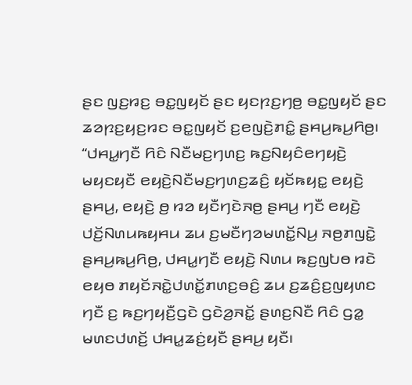ꤔꤢ ꤜꤢ꤬ꤙꤢ꤬ ꤋꤢ꤭ꤜꤟꤢꤩ ꤔꤢ ꤟꤢꤐꤢ꤬ꤚꤥ꤬ ꤋꤢ꤭ꤜꤟꤢꤩ ꤔꤢ ꤘꤤꤐꤢ꤬ꤟꤢ꤬ꤙꤢ ꤋꤢ꤭ꤜꤟꤢꤩ ꤢ꤬ꤕꤜꤢꤧ꤬ꤊꤢꤨ꤭ ꤔꤌꤣ꤬ꤒꤣ꤬ꤖꤥ꤬꤯
“ꤓꤌꤣ꤭ꤚꤢꤪ ꤖꤢꤨ ꤡꤢꤪꤗꤢ꤬ꤚꤛꤢ꤬ ꤒꤢ꤬ꤡꤟꤢꤨꤕꤚꤟꤢꤧ꤬ ꤗꤟꤢꤟꤢꤪ ꤕꤟꤢꤧ꤬ꤡꤢꤪꤗꤢ꤬ꤚꤛꤢ꤬ꤘꤢꤨ꤬ ꤟꤢꤩꤒꤟꤢ꤭ ꤕꤟꤢꤧ꤬ ꤔꤌꤣ꤬, ꤕꤟꤢꤧ꤬ ꤥ꤬ ꤙꤤ ꤟꤢꤪꤚꤢꤧꤏꤥ꤬ ꤔꤌꤣ꤬ ꤚꤢꤪ ꤕꤟꤢꤧ꤬ ꤓꤢꤩ꤬ꤡꤛꤣꤒꤟꤌꤣ ꤘꤣ ꤢ꤬ꤗꤢꤪꤚꤤꤗꤛꤢꤩ꤭ꤡꤣ꤬ ꤏꤥ꤬ꤊꤜꤢꤧ꤭ ꤔꤌꤣ꤬ꤒꤣ꤬ꤖꤥ꤬, ꤓꤌꤣ꤭ꤚꤢꤪ ꤕꤟꤢꤧ꤬ ꤡꤛꤣ ꤒꤢ꤬ꤜꤝꤥ ꤙꤢꤧ ꤕꤟꤥ ꤊꤟꤢꤩꤏꤢꤧ꤭ꤓꤛꤢꤩ꤭ꤊꤛꤢ꤬ꤋꤢꤨ꤬ ꤘꤣ ꤢ꤬ꤘꤢꤨ꤬ꤢ꤬ꤜꤟꤛꤢ ꤚꤢꤪ ꤢ꤬ ꤒꤢ꤬ꤚꤟꤢꤪ꤬ꤞꤢꤧ ꤞꤢꤧꤤ꤬ꤏꤢꤩ꤭ ꤔꤛꤢ꤬ꤡꤢꤪ ꤖꤢꤨ ꤞꤤ꤭ ꤗꤛꤢꤓꤛꤢꤩ꤬ ꤓꤌꤣ꤭ꤘꤢꤦ꤬ꤟꤢꤪ ꤔꤌꤣ꤬ ꤟꤢꤪ꤯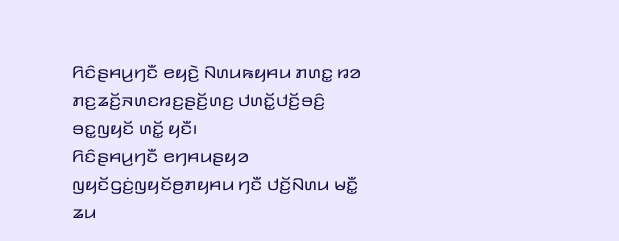ꤖꤢꤨꤔꤌꤣ꤬ꤚꤢꤪ ꤕꤟꤢꤧ꤬ ꤡꤛꤣꤒꤟꤌꤣ ꤊꤛꤢ꤭ ꤙꤤ ꤊꤢ꤬ꤘꤢꤩ꤬ꤏꤛꤢꤙꤢ꤬ꤔꤢꤩ꤬ꤛꤢ꤬ ꤓꤛꤢꤩ꤭ꤓꤢꤩ꤬ꤋꤢꤨ꤬ ꤋꤢ꤭ꤜꤟꤢꤩ ꤛꤢꤩ꤭ ꤟꤢꤪ꤯
ꤖꤢꤨꤔꤌꤣ꤬ꤚꤢꤪ ꤕꤚꤌꤣꤔꤟꤤ ꤜꤟꤢꤩꤞꤢꤦ꤬ꤜꤟꤢꤩꤥ꤬ꤊꤟꤌꤣ ꤚꤢꤪ ꤓꤢꤩ꤬ꤡꤛꤣ ꤗꤢꤪ꤭ ꤘꤣ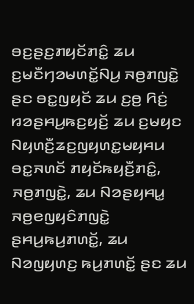ꤋꤢ꤬ꤔꤢ꤬ꤊꤟꤢꤩꤊꤢꤨ꤭ ꤘꤣ ꤢ꤬ꤗꤢꤪꤚꤤꤗꤛꤢꤩ꤭ꤡꤣ꤬ ꤏꤥ꤬ꤊꤜꤢꤧ꤭ ꤔꤢ ꤋꤢ꤭ꤜꤟꤢꤩ ꤘꤣ ꤢ꤬ꤥ꤬ ꤖꤢꤦ꤬ ꤙꤤꤔꤌꤣ꤬ꤒꤢ꤬ꤟꤢꤩ꤬ ꤘꤣ ꤢ꤬ꤗꤟꤢ ꤡꤟꤛꤢꤪ꤬ꤘꤢ꤬ꤜꤟꤛꤢ꤭ꤗꤟꤌꤣ ꤋꤢ꤭ꤏꤛꤢꤩ ꤊꤟꤢꤩꤒꤟꤢꤪ꤬ꤊꤢꤨ꤭, ꤏꤥ꤬ꤊꤜꤢꤧ꤭, ꤘꤣ ꤡꤤꤔꤟꤌꤣ꤭ ꤏꤥ꤬ꤕꤜꤟꤢꤨꤊꤜꤢꤧ꤭ ꤔꤌꤣ꤬ꤒꤣ꤬ꤊꤛꤢꤩ꤭, ꤘꤣ ꤡꤤꤜꤟꤛꤢ꤬ ꤒꤣ꤬ꤊꤛꤢꤩ꤭ ꤔꤢ ꤘꤣ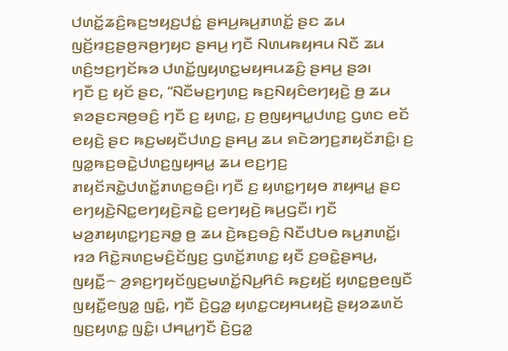ꤓꤛꤢꤩ꤭ꤘꤢꤨ꤬ꤒꤢ꤬ꤠꤟꤢ꤬ꤓꤢꤦ꤭ ꤔꤌꤣ꤬ꤒꤣ꤬ꤊꤛꤢꤩ꤭ ꤔꤢ ꤘꤣ ꤜꤢꤩ꤬ꤙꤢ꤬ꤔꤥ꤬ꤏꤥ꤬ꤚꤟꤢ ꤔꤌꤣ꤬ ꤚꤢꤪ ꤡꤛꤣꤒꤟꤌꤣ ꤡꤢꤪ ꤘꤣ ꤛꤢꤨ꤬ꤠꤢ꤬ꤚꤢꤩꤒꤤ ꤓꤛꤢꤩ꤭ꤜꤟꤛꤢ꤭ꤗꤟꤌꤣꤘꤢꤨ꤬ ꤔꤌꤣ꤬ ꤔꤤ꤯
ꤚꤢꤪ ꤢ꤬ ꤟꤢꤩ ꤔꤢ, “ꤡꤢꤪꤗꤢ꤬ꤚꤛꤢ꤬ ꤒꤢ꤬ꤡꤟꤢꤨꤕꤚꤟꤢꤧ꤬ ꤥ꤬ ꤘꤣ ꤎꤤꤔꤢꤏꤥ꤬ꤋꤢꤨ꤬ ꤚꤢꤪ ꤢ꤬ ꤟꤛꤢ꤭, ꤢ꤬ ꤥ꤬ꤜꤟꤌꤣ꤭ꤓꤛꤢ꤬ ꤞꤛꤢ ꤕꤢꤩ ꤕꤟꤢꤧ꤬ ꤔꤢ ꤒꤢ꤬ꤗꤟꤢꤪꤓꤛꤢ꤬ ꤔꤌꤣ꤬ ꤘꤣ ꤎꤢꤧꤤꤚꤢ꤬ꤊꤟꤢꤩꤊꤢꤨ꤭꤯ ꤢ꤬ ꤜꤤ꤭ꤒꤢ꤬ꤋꤢꤧ꤭ꤓꤛꤢ꤬ꤜꤟꤌꤣ꤭ ꤘꤣ ꤕꤢ꤬ꤚꤢ꤬ ꤊꤟꤢꤩꤏꤢꤧ꤭ꤓꤛꤢꤩ꤭ꤊꤛꤢ꤬ꤋꤢꤨ꤬꤯ ꤚꤢꤪ ꤢ꤬ ꤟꤛꤢ꤭ꤚꤟꤥ ꤊꤟꤌꤣ꤭ ꤔꤢ ꤕꤚꤟꤢꤧ꤬ꤡꤢ꤭ꤕꤚꤟꤢꤧ꤬ꤏꤢꤧ꤭ ꤢ꤬ꤕꤚꤟꤢꤧ꤬ ꤒꤣ꤬ꤞꤢꤪ꤯ ꤚꤢꤪ ꤗꤤ꤬ꤊꤟꤛꤢ꤭ꤚꤢ꤬ꤏꤥ꤭ ꤥ꤬ ꤘꤣ ꤢꤧ꤬ꤒꤢ꤬ꤋꤢꤨ꤬ ꤡꤢꤪꤓꤝꤥ ꤒꤣ꤬ꤊꤛꤢꤩ꤭꤯
ꤙꤤ ꤖꤢꤧ꤭ꤏꤛꤢ꤬ꤗꤢꤨ꤬ꤢꤩꤜꤢ꤬ ꤞꤛꤢꤩ꤭ꤊꤛꤢ꤭ ꤟꤢꤪ ꤢ꤬ꤋꤢꤧ꤭ꤔꤌꤣ꤬, ꤜꤟꤢꤪ꤭꤮ ꤤ꤬ꤎꤢ꤬ꤚꤟꤢꤩꤜꤢ꤬ꤗꤛꤢꤩ꤭ꤡꤣ꤬ꤖꤢꤨ ꤒꤢ꤬ꤟꤢꤩ꤬ ꤟꤛꤢ꤭ꤥ꤬ꤕꤜꤢꤪ ꤜꤟꤢꤪ꤭ꤕꤜꤤ꤭ ꤜꤢꤨ꤭, ꤚꤢꤪ ꤢꤧ꤬ꤞꤤ꤭ ꤟꤛꤢ꤭ꤍꤟꤌꤣꤟꤢꤧ꤬ ꤔꤟꤤꤘꤛꤢꤩ ꤜꤢ꤬ꤟꤛꤢ꤭ ꤜꤢꤨ꤭꤯ ꤓꤌꤣ꤭ꤚꤢꤪ ꤢꤧ꤬ꤞꤤ꤭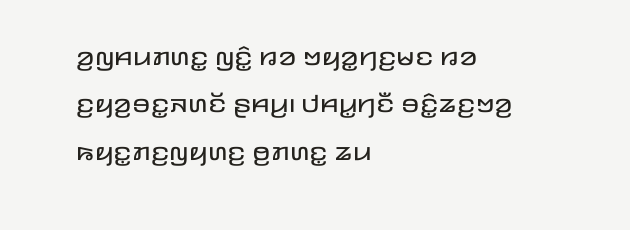ꤤ꤬ꤜꤌꤣꤊꤛꤢ꤭ ꤜꤢꤨ꤭ ꤙꤤ ꤠꤟꤤ꤭ꤚꤢ꤬ꤗꤢ ꤙꤤ ꤢ꤬ꤟꤤ꤬ꤋꤢ꤭ꤏꤛꤢꤩ ꤔꤌꤣ꤬꤯ ꤓꤌꤣ꤭ꤚꤢꤪ ꤋꤢꤨ꤭ꤘꤢ꤬ꤠꤤ꤬ ꤒꤟꤢ꤭ꤊꤢ꤬ꤜꤟꤛꤢ꤬ ꤥ꤬ꤊꤛꤢ꤭ ꤘꤣ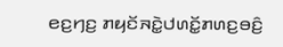ꤕꤢ꤬ꤚꤢ꤬ ꤊꤟꤢꤩꤏꤢꤧ꤭ꤓꤛꤢꤩ꤭ꤊꤛꤢ꤬ꤋꤢꤨ꤬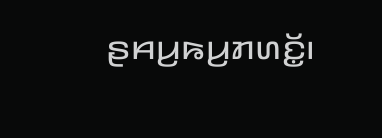ꤔꤌꤣ꤬ꤒꤣ꤬ꤊꤛꤢꤩ꤭꤯